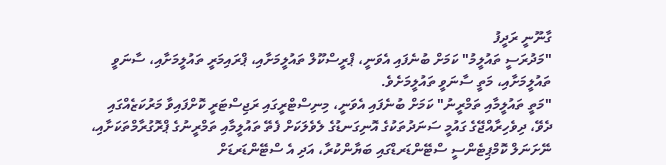ގާނޫނީ ރަދީފު
"މަދުރަސީ ތައުލީމު" ކަމަށް ބުނެފައި އެވަނީ، ޕްރީސްކޫލް ތައުލީމަށާއި، ޕްރައިމަރީ ތައުލީމަށާއި، ސާނަވީ ތައުލީމަށާއި، މަތީ ސާނަވީ ތައުލީމަށެވެ.
"މަތީ ތައުލީމާއި ތަމްރީނު" ކަމަށް ބުނެފައި އެވަނީ، މިނިސްޓްރީގައި ރަޖިސްޓަރީ ކޮށްފައިވާ މަރުކަޒެއްގައި ދެވޭ، ދިވެހިރާއްޖޭގެ ގައުމީ ސަނަދުތަކުގެ އޮނިގަނޑުގެ ލެވެލަކަށް ފެތޭ ތައުލީމާއި ތަމްރީނުގެ ޕްރޮގުރާމްތަކަށާއި، ނޭށަނަލް ކޮމްޕިޓެންސީ ސްޓޭންޑަރޑްގައި ބަޔާންކުރާ، އަދި އެ ސްޓޭންޑަރޑަށް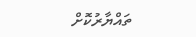ތައްޔާރުކޮށް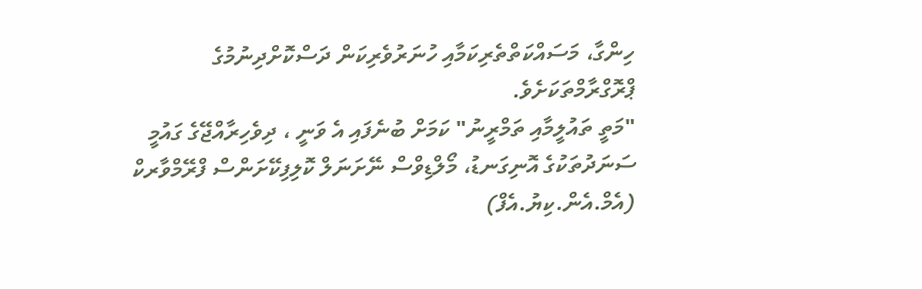ހިންގާ، މަސައްކަތްތެރިކަމާއި ހުނަރުވެރިކަން ދަސްކޮށްދިނުމުގެ ޕްރޮގްރާމްތަކަށެވެ.
"މަތީ ތައުލީމާއި ތަމްރީނު" ކަމަށް ބުނެފައި އެ ވަނީ ، ދިވެހިރާއްޖޭގެ ގައުމީ ސަނަދުތަކުގެ އޮނިގަނޑު، މޯލްޑިވްސް ނޭށަނަލް ކޮލިފިކޭށަންސް ފްރޭމްވާރކް (އެމް.އެން.ކިޔު.އެފް)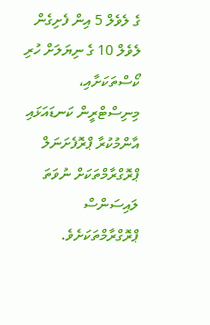ގެ ލެވެލް 5 އިން ފެށިގެން ލެވެލް 10 ގެ ނިޔަލަށް ހުރި ކޯސްތަކަށާއި، މިނިސްޓްރީން ކަނޑައަޅައި އާންމުކުރާ ޕްރޮފެށަނަލް ޕްރޮގްރާމްތަކަށް ނުވަތަ ލައިސަންސް ޕްރޮގްރާމްތަކަށެވެ.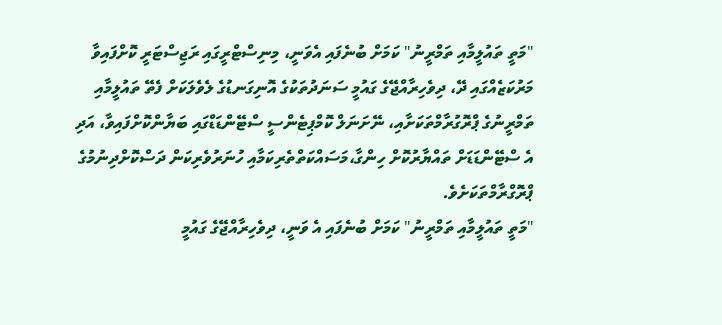"މަތީ ތައުލީމާއި ތަމްރީނު" ކަމަށް ބުނެފައި އެވަނީ، މިނިސްޓްރީގައި ރަޖިސްޓަރީ ކޮށްފައިވާ މަރުކަޒެއްގައި ދޭ، ދިވެހިރާއްޖޭގެ ގައުމީ ސަނަދުތަކުގެ އޮނިގަނޑުގެ ލެވެލަކަށް ފެތޭ ތައުލީމާއި ތަމްރީނުގެ ޕްރޮގުރާމްތަކަށާއި، ނޭށަނަލް ކޮމްޕިޓެންސީ ސްޓޭންޑަޑްގައި ބަޔާންކޮށްފައިވާ، އަދި އެ ސްޓޭންޑަޑަށް ތައްޔާރުކޮށް ހިންގާ،މަސައްކަތްތެރިކަމާއި ހުނަރުވެރިކަން ދަސްކޮށްދިނުމުގެ ޕްރޮގްރާމްތަކަށެވެ.
"މަތީ ތައުލީމާއި ތަމްރީނު" ކަމަށް ބުނެފައި އެ ވަނީ، ދިވެހިރާއްޖޭގެ ގައުމީ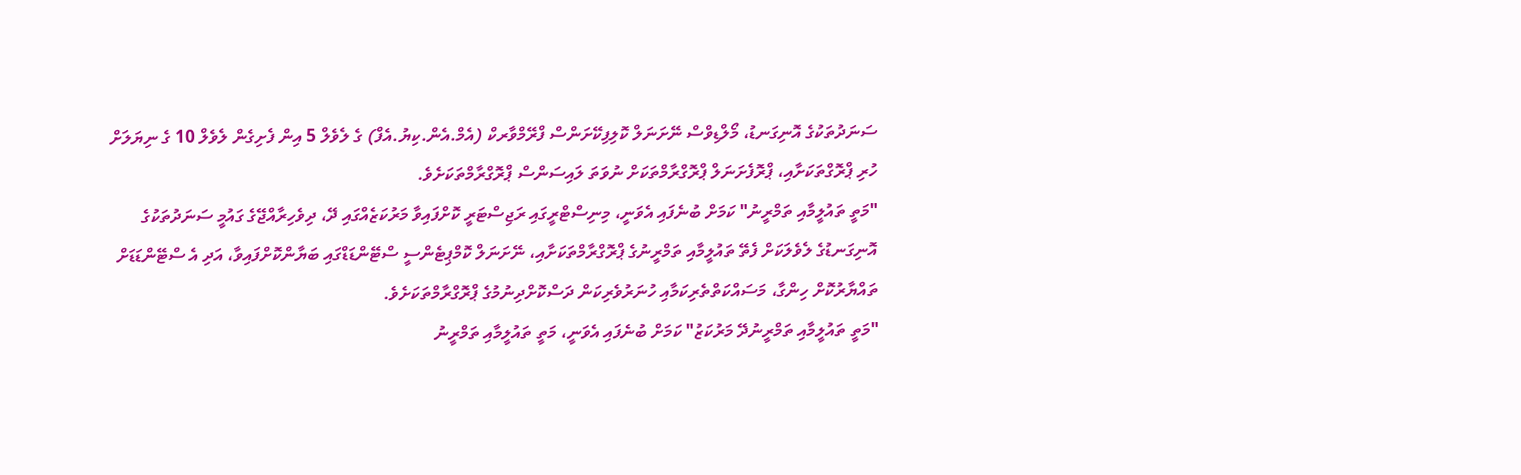ސަނަދުތަކުގެ އޮނިގަނޑު، މޯލްޑިވްސް ނޭށަނަލް ކޮލިފިކޭށަންސް ފްރޭމްވާރކް (އެމް.އެން.ކިޔު.އެފް) ގެ ލެވެލް 5 އިން ފެށިގެން ލެވެލް 10 ގެ ނިޔަލަށް ހުރި ޕްރޮގްތަކަށާއި، ޕްރޮފެށަނަލް ޕްރޮގްރާމްތަކަށް ނުވަތަ ލައިސަންސް ޕްރޮގްރާމްތަކަށެވެ.
"މަތީ ތައުލީމާއި ތަމްރީނު" ކަމަށް ބުނެފައި އެވަނީ، މިނިސްޓްރީގައި ރަޖިސްޓަރީ ކޮށްފައިވާ މަރުކަޒެއްގައި ދޭ، ދިވެހިރާއްޖޭގެ ގައުމީ ސަނަދުތަކުގެ އޮނިގަނޑުގެ ލެވެލަކަށް ފެތޭ ތައުލީމާއި ތަމްރީނުގެ ޕްރޮގްރާމްތަކަށާއި، ނޭށަނަލް ކޮމްޕިޓެންސީ ސްޓޭންޑަޑްގައި ބަޔާންކޮށްފައިވާ، އަދި އެ ސްޓޭންޑަޑަށް ތައްޔާރުކޮށް ހިންގާ، މަސައްކަތްތެރިކަމާއި ހުނަރުވެރިކަން ދަސްކޮށްދިނުމުގެ ޕްރޮގްރާމްތަކަށެވެ.
"މަތީ ތައުލީމާއި ތަމްރީނުދޭ މަރުކަޒު" ކަމަށް ބުނެފައި އެވަނީ، މަތީ ތައުލީމާއި ތަމްރީނު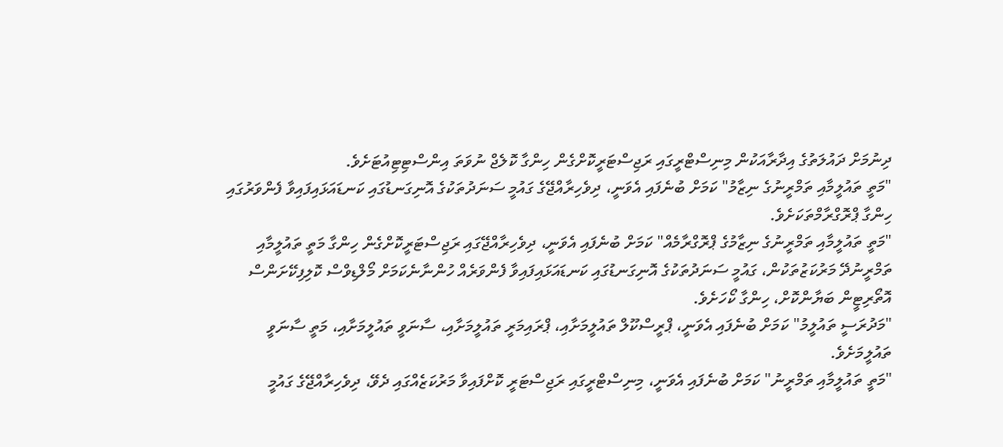ދިނުމަށް ދައުލަތުގެ އިދާރާއަކުން މިނިސްޓްރީގައި ރަޖިސްޓަރީކޮށްގެން ހިންގާ ކޮލެޖް ނުވަތަ އިންސްޓިޓިއުޓަށެވެ.
"މަތީ ތައުލީމާއި ތަމްރީނުގެ ނިޒާމު" ކަމަށް ބުނެފައި އެވަނީ، ދިވެހިރާއްޖޭގެ ގައުމީ ސަނަދުތަކުގެ އޮނިގަނޑުގައި ކަނޑައަޅައިފައިވާ ފެންވަރުގައި ހިންގާ ޕްރޮގްރާމްތަކަށެވެ.
"މަތީ ތައުލީމާއި ތަމްރީނުގެ ނިޒާމުގެ ޕްރޮގްރާމެއް" ކަމަށް ބުނެފައި އެވަނީ، ދިވެހިރާއްޖޭގައި ރަޖިސްޓަރީކޮށްގެން ހިންގާ މަތީ ތައުލީމާއި ތަމްރީނުދޭ މަރުކަޒުތަކުން، ގައުމީ ސަނަދުތަކުގެ އޮނިގަނޑުގައި ކަނޑައަޅައިފައިވާ ފެންވަރެއް ހުންނާނެކަމަށް މޯލްޑިވްސް ކޮލިފިކޭށަންސް އޮތޯރިޓީން ބަޔާންކޮށް، ހިންގާ ކޯހަށެވެ.
"މަދުރަސީ ތައުލީމު" ކަމަށް ބުނެފައި އެވަނީ، ޕްރީސްކޫލް ތައުލީމަށާއި، ޕްރައިމަރީ ތައުލީމަށާއި، ސާނަވީ ތައުލީމަށާއި، މަތީ ސާނަވީ ތައުލީމަށެވެ.
"މަތީ ތައުލީމާއި ތަމްރީނު" ކަމަށް ބުނެފައި އެވަނީ، މިނިސްޓްރީގައި ރަޖިސްޓަރީ ކޮށްފައިވާ މަރުކަޒެއްގައި ދެވޭ، ދިވެހިރާއްޖޭގެ ގައުމީ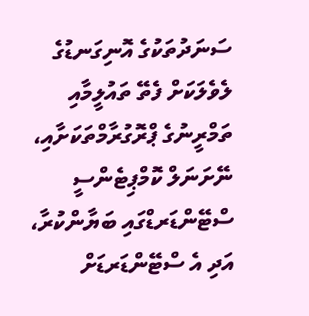ސަނަދުތަކުގެ އޮނިގަނޑުގެ ލެވެލަކަށް ފެތޭ ތައުލީމާއި ތަމްރީނުގެ ޕްރޮގުރާމްތަކަށާއި، ނޭށަނަލް ކޮމްޕިޓެންސީ ސްޓޭންޑަރޑްގައި ބަޔާންކުރާ، އަދި އެ ސްޓޭންޑަރޑަށް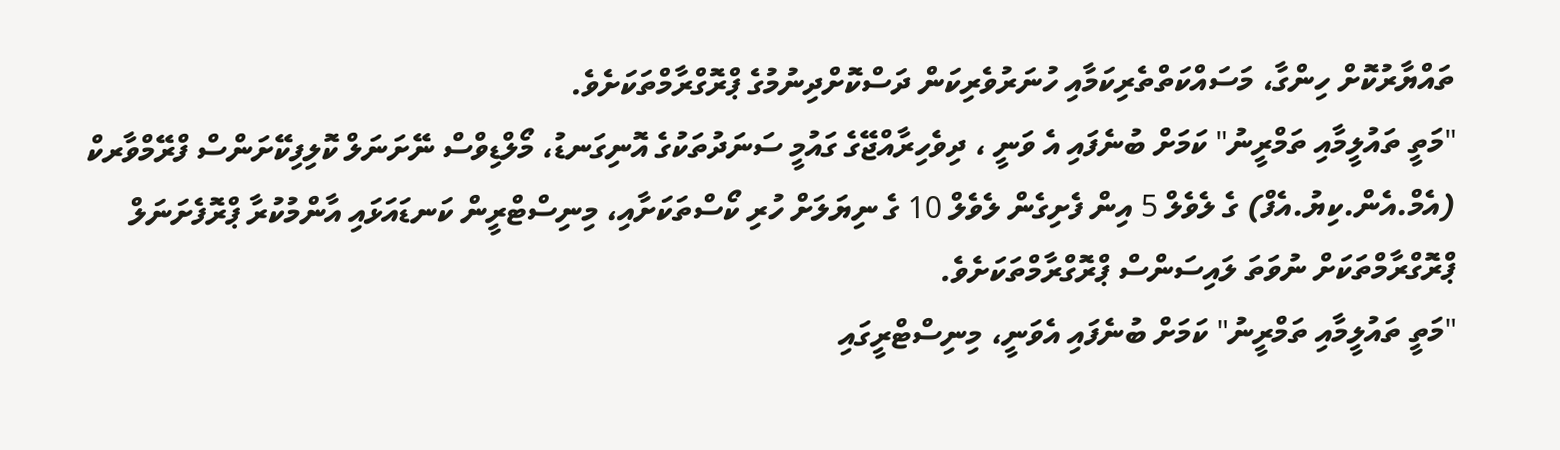ތައްޔާރުކޮށް ހިންގާ، މަސައްކަތްތެރިކަމާއި ހުނަރުވެރިކަން ދަސްކޮށްދިނުމުގެ ޕްރޮގްރާމްތަކަށެވެ.
"މަތީ ތައުލީމާއި ތަމްރީނު" ކަމަށް ބުނެފައި އެ ވަނީ ، ދިވެހިރާއްޖޭގެ ގައުމީ ސަނަދުތަކުގެ އޮނިގަނޑު، މޯލްޑިވްސް ނޭށަނަލް ކޮލިފިކޭށަންސް ފްރޭމްވާރކް (އެމް.އެން.ކިޔު.އެފް) ގެ ލެވެލް 5 އިން ފެށިގެން ލެވެލް 10 ގެ ނިޔަލަށް ހުރި ކޯސްތަކަށާއި، މިނިސްޓްރީން ކަނޑައަޅައި އާންމުކުރާ ޕްރޮފެށަނަލް ޕްރޮގްރާމްތަކަށް ނުވަތަ ލައިސަންސް ޕްރޮގްރާމްތަކަށެވެ.
"މަތީ ތައުލީމާއި ތަމްރީނު" ކަމަށް ބުނެފައި އެވަނީ، މިނިސްޓްރީގައި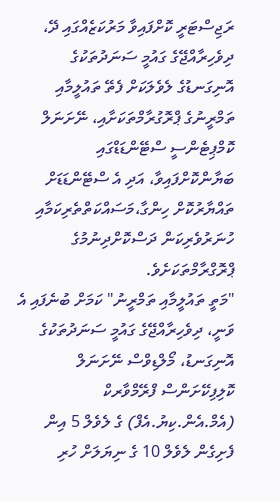ރަޖިސްޓަރީ ކޮށްފައިވާ މަރުކަޒެއްގައި ދޭ، ދިވެހިރާއްޖޭގެ ގައުމީ ސަނަދުތަކުގެ އޮނިގަނޑުގެ ލެވެލަކަށް ފެތޭ ތައުލީމާއި ތަމްރީނުގެ ޕްރޮގުރާމްތަކަށާއި، ނޭށަނަލް ކޮމްޕިޓެންސީ ސްޓޭންޑަޑްގައި ބަޔާންކޮށްފައިވާ، އަދި އެ ސްޓޭންޑަޑަށް ތައްޔާރުކޮށް ހިންގާ،މަސައްކަތްތެރިކަމާއި ހުނަރުވެރިކަން ދަސްކޮށްދިނުމުގެ ޕްރޮގްރާމްތަކަށެވެ.
"މަތީ ތައުލީމާއި ތަމްރީނު" ކަމަށް ބުނެފައި އެ ވަނީ، ދިވެހިރާއްޖޭގެ ގައުމީ ސަނަދުތަކުގެ އޮނިގަނޑު، މޯލްޑިވްސް ނޭށަނަލް ކޮލިފިކޭށަންސް ފްރޭމްވާރކް (އެމް.އެން.ކިޔު.އެފް) ގެ ލެވެލް 5 އިން ފެށިގެން ލެވެލް 10 ގެ ނިޔަލަށް ހުރި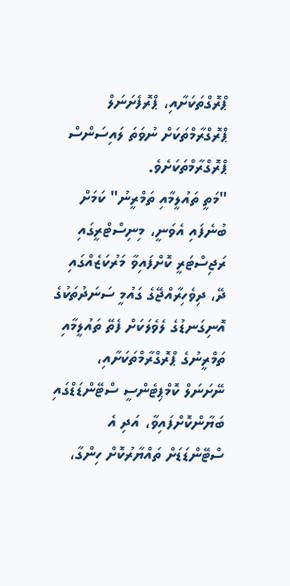ޕްރޮގްތަކަށާއި، ޕްރޮފެށަނަލް ޕްރޮގްރާމްތަކަށް ނުވަތަ ލައިސަންސް ޕްރޮގްރާމްތަކަށެވެ.
"މަތީ ތައުލީމާއި ތަމްރީނު" ކަމަށް ބުނެފައި އެވަނީ، މިނިސްޓްރީގައި ރަޖިސްޓަރީ ކޮށްފައިވާ މަރުކަޒެއްގައި ދޭ، ދިވެހިރާއްޖޭގެ ގައުމީ ސަނަދުތަކުގެ އޮނިގަނޑުގެ ލެވެލަކަށް ފެތޭ ތައުލީމާއި ތަމްރީނުގެ ޕްރޮގްރާމްތަކަށާއި، ނޭށަނަލް ކޮމްޕިޓެންސީ ސްޓޭންޑަޑްގައި ބަޔާންކޮށްފައިވާ، އަދި އެ ސްޓޭންޑަޑަށް ތައްޔާރުކޮށް ހިންގާ،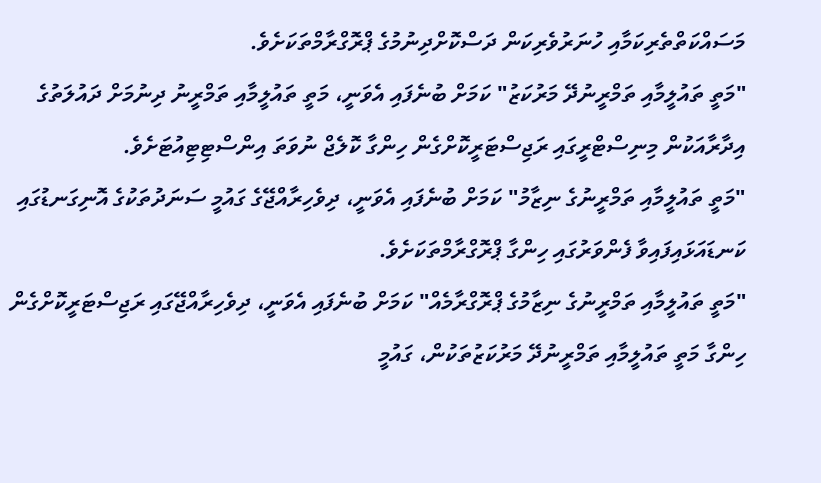މަސައްކަތްތެރިކަމާއި ހުނަރުވެރިކަން ދަސްކޮށްދިނުމުގެ ޕްރޮގްރާމްތަކަށެވެ.
"މަތީ ތައުލީމާއި ތަމްރީނުދޭ މަރުކަޒު" ކަމަށް ބުނެފައި އެވަނީ، މަތީ ތައުލީމާއި ތަމްރީނު ދިނުމަށް ދައުލަތުގެ އިދާރާއަކުން މިނިސްޓްރީގައި ރަޖިސްޓަރީކޮށްގެން ހިންގާ ކޮލެޖް ނުވަތަ އިންސްޓިޓިއުޓަށެވެ.
"މަތީ ތައުލީމާއި ތަމްރީނުގެ ނިޒާމު" ކަމަށް ބުނެފައި އެވަނީ، ދިވެހިރާއްޖޭގެ ގައުމީ ސަނަދުތަކުގެ އޮނިގަނޑުގައި ކަނޑައަޅައިފައިވާ ފެންވަރުގައި ހިންގާ ޕްރޮގްރާމްތަކަށެވެ.
"މަތީ ތައުލީމާއި ތަމްރީނުގެ ނިޒާމުގެ ޕްރޮގްރާމެއް" ކަމަށް ބުނެފައި އެވަނީ، ދިވެހިރާއްޖޭގައި ރަޖިސްޓަރީކޮށްގެން ހިންގާ މަތީ ތައުލީމާއި ތަމްރީނުދޭ މަރުކަޒުތަކުން، ގައުމީ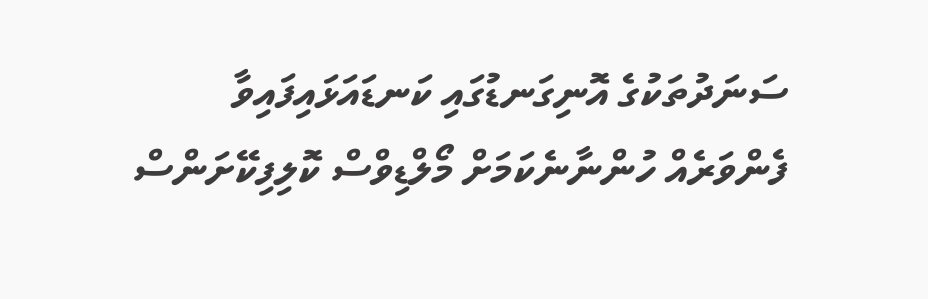ސަނަދުތަކުގެ އޮނިގަނޑުގައި ކަނޑައަޅައިފައިވާ ފެންވަރެއް ހުންނާނެކަމަށް މޯލްޑިވްސް ކޮލިފިކޭށަންސް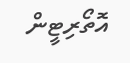އޮތޯރިޓީން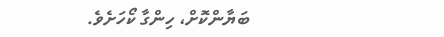ބަޔާންކޮށް، ހިންގާ ކޯހަށެވެ.